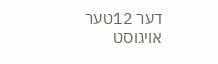דער 12טער אויגוסט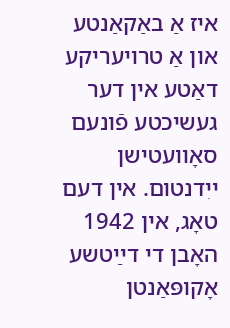איז אַ באַקאַנטע און אַ טרויעריקע דאַטע אין דער געשיכטע פֿונעם סאָוועטישן ייִדנטום. אין דעם טאָג, אין 1942 האָבן די דײַטשע אָקופּאַנטן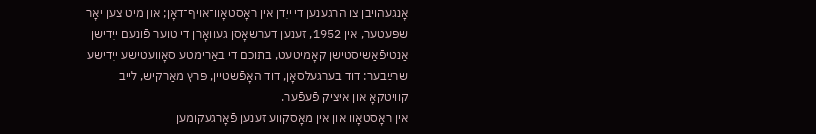אָנגעהויבן צו הרגענען די ייִדן אין ראָסטאָוו־אויף־דאָן; און מיט צען יאָר שפּעטער, אין 1952, זענען דערשאָסן געוואָרן די טוער פֿונעם ייִדישן אַנטיפֿאַשיסטישן קאָמיטעט, בתוכם די באַרימטע סאָוועטישע ייִדישע שרײַבער: דוד בערגעלסאָן, דוד האָפֿשטיין, פּרץ מאַרקיש, לייב קוויטקאָ און איציק פֿעפֿער.
אין ראָסטאָוו און אין מאָסקווע זענען פֿאָרגעקומען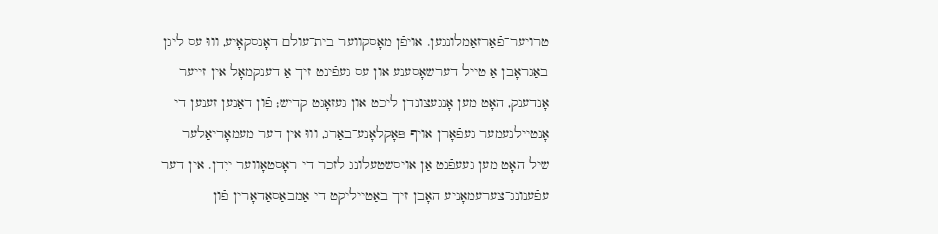טרויער־פֿאַרזאַמלונגען. אויפֿן מאָסקווער בית־עולם דאָנסקאָיע, וווּ עס ליגן באַגראָבן אַ טייל דערשאָסענע און עס געפֿינט זיך אַ דענקמאָל אין זייער אָנדענק, האָט מען אָנגעצונדן ליכט און געזאָגט קדיש; פֿון דאַנען זענען די אָנטיילנעמער געפֿאָרן אויף פּאָקלאָנע־באַרג, וווּ אין דער מעמאָריאַלער שיל האָט מען געעפֿנט אַן אויסשטעלונג לזכר די ראָסטאָווער ייִדן. אין דער עפֿענונג־צערעמאָניע האָבן זיך באַטייליקט די אַמבאַסאַדאָרין פֿון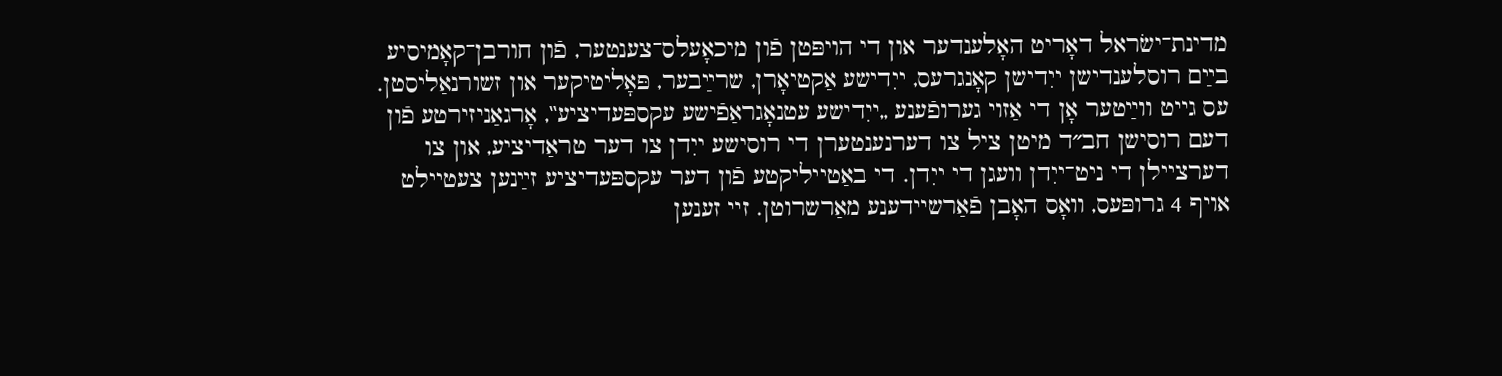מדינת־ישׂראל דאָריט האָלענדער און די הויפּטן פֿון מיכאָעלס־צענטער, פֿון חורבן־קאָמיסיע בײַם רוסלענדישן ייִדישן קאָנגרעס, ייִדישע אַקטיאָרן, שרײַבער, פּאָליטיקער און זשורנאַליסטן.
עס גייט ווײַטער אָן די אַזוי גערופֿענע „ייִדישע עטנאָגראַפֿישע עקספּעדיציע‟, אָרגאַניזירטע פֿון דעם רוסישן חב״ד מיטן ציל צו דערנענטערן די רוסישע ייִדן צו דער טראַדיציע, און צו דערציילן די ניט־ייִדן וועגן די ייִדן. די באַטייליקטע פֿון דער עקספּעדיציע זײַנען צעטיילט אויף 4 גרופּעס, וואָס האָבן פֿאַרשיידענע מאַרשרוטן. זיי זענען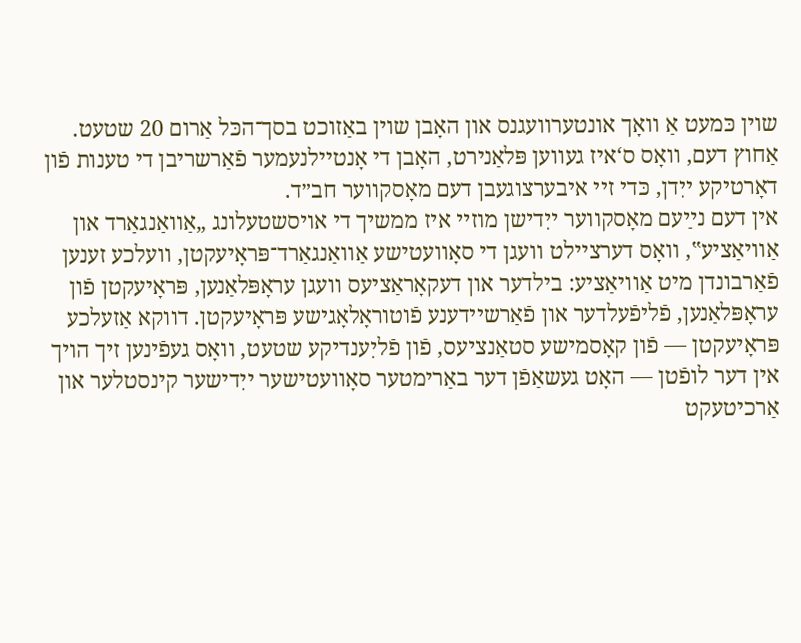שוין כּמעט אַ וואָך אונטערוועגנס און האָבן שוין באַזוכט בסך־הכּל אַרום 20 שטעט. אַחוץ דעם, וואָס ס‘איז געווען פּלאַנירט, האָבן די אָנטיילנעמער פֿאַרשריבן די טענות פֿון דאָרטיקע ייִדן, כּדי זיי איבערצוגעבן דעם מאָסקווער חב״ד.
אין דעם נײַעם מאָסקווער ייִדישן מוזיי איז ממשיך די אויסשטעלונג „אַוואַנגאַרד און אַוויאַציע‟, וואָס דערציילט וועגן די סאָוועטישע אַוואַנגאַרד־פּראָיעקטן, וועלכע זענען פֿאַרבונדן מיט אַוויאַציע: בילדער און דעקאָראַציעס וועגן עראָפּלאַנען, פּראָיעקטן פֿון עראָפּלאַנען, פֿליפֿעלדער און פֿאַרשיידענע פֿוטוראָלאָגישע פּראָיעקטן. דווקא אַזעלכע פּראָיעקטן — פֿון קאָסמישע סטאַנציעס, פֿון פֿליִענדיקע שטעט, וואָס געפֿינען זיך הויך אין דער לופֿטן — האָט געשאַפֿן דער באַרימטער סאָוועטישער ייִדישער קינסטלער און אַרכיטעקט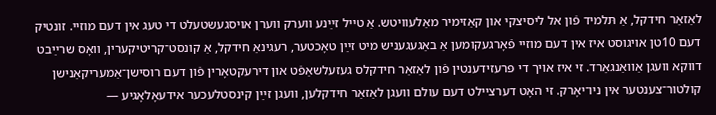לאַזאַר חידקל, אַ תּלמיד פֿון אל ליסיצקי און קאַזימיר מאַלעוויטש. אַ טייל זײַנע ווערק ווערן אויסגעשטעלט די טעג אין דעם מוזיי. זונטיק דעם 10טן אויגוסט איז אין דעם מוזיי פֿאָרגעקומען אַ באַגעגעניש מיט זײַן טאָכטער, רעגינאַ חידקל, אַ קונסט־קריטיקערין, וואָס שרײַבט דווקא וועגן אַוואַנגאַרד. זי איז אויך די פּרעזידענטין פֿון לאַזאַר חידקלס געזעלשאַפֿט און דירעקטאָרין פֿון דעם רוסישן־אַמעריקאַנישן קולטור־צענטער אין ניו־יאָרק. זי האָט דערציילט דעם עולם וועגן לאַזאַר חידקלען, וועגן זײַן קינסטלעכער אידעאָלאָגיע —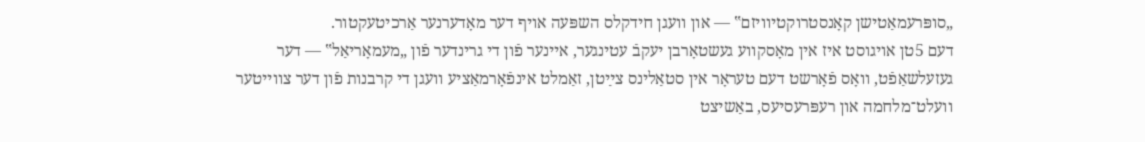„סופּרעמאַטישן קאָנסטרוקטיוויזם‟ — און וועגן חידקלס השפּעה אויף דער מאָדערנער אַרכיטעקטור.
דעם 5טן אויגוסט איז אין מאָסקווע געשטאָרבן יעקבֿ עטינגער, איינער פֿון די גרינדער פֿון „מעמאָריאַל‟ — דער געזעלשאַפֿט, וואָס פֿאָרשט דעם טעראָר אין סטאַלינס צײַטן, זאַמלט אינפֿאָרמאַציע וועגן די קרבנות פֿון דער צווייטער וועלט־מלחמה און רעפּרעסיעס, באַשיצט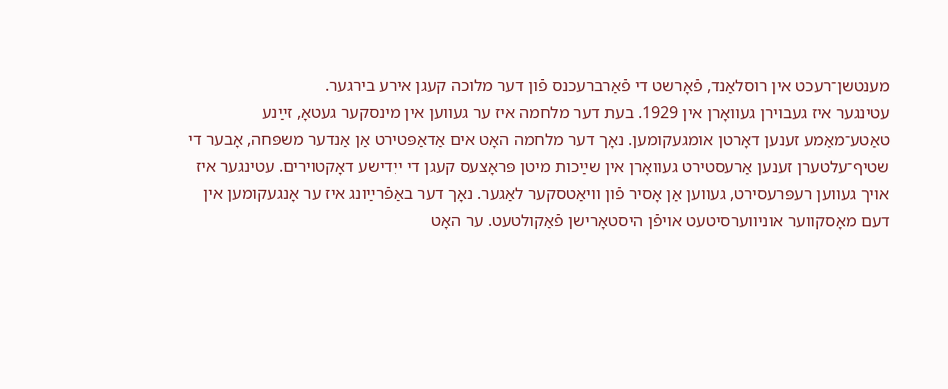מענטשן־רעכט אין רוסלאַנד, פֿאָרשט די פֿאַרברעכנס פֿון דער מלוכה קעגן אירע בירגער.
עטינגער איז געבוירן געוואָרן אין 1929. בעת דער מלחמה איז ער געווען אין מינסקער געטאָ, זײַנע טאַטע־מאַמע זענען דאָרטן אומגעקומען. נאָך דער מלחמה האָט אים אַדאַפּטירט אַן אַנדער משפּחה, אָבער די שטיף־עלטערן זענען אַרעסטירט געוואָרן אין שײַכות מיטן פּראָצעס קעגן די ייִדישע דאָקטוירים. עטינגער איז אויך געווען רעפּרעסירט, געווען אַן אָסיר פֿון וויאַטסקער לאַגער. נאָך דער באַפֿרײַונג איז ער אָנגעקומען אין דעם מאָסקווער אוניווערסיטעט אויפֿן היסטאָרישן פֿאַקולטעט. ער האָט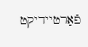פֿאַרטיידיקט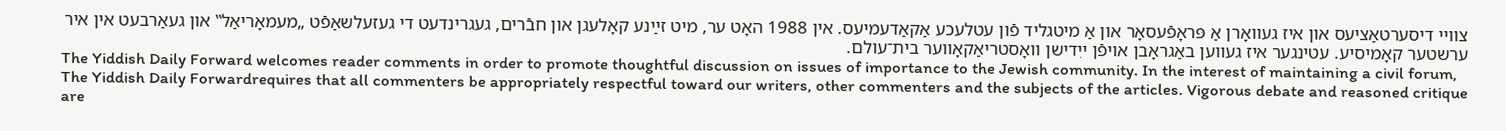צוויי דיסערטאַציעס און איז געוואָרן אַ פּראָפֿעסאָר און אַ מיטגליד פֿון עטלעכע אַקאַדעמיעס. אין 1988 האָט ער, מיט זײַנע קאָלעגן און חבֿרים, געגרינדעט די געזעלשאַפֿט „מעמאָריאַל‟ און געאַרבעט אין איר ערשטער קאָמיסיע. עטינגער איז געווען באַגראָבן אויפֿן ייִדישן וואָסטריאַקאָווער בית־עולם.
The Yiddish Daily Forward welcomes reader comments in order to promote thoughtful discussion on issues of importance to the Jewish community. In the interest of maintaining a civil forum, The Yiddish Daily Forwardrequires that all commenters be appropriately respectful toward our writers, other commenters and the subjects of the articles. Vigorous debate and reasoned critique are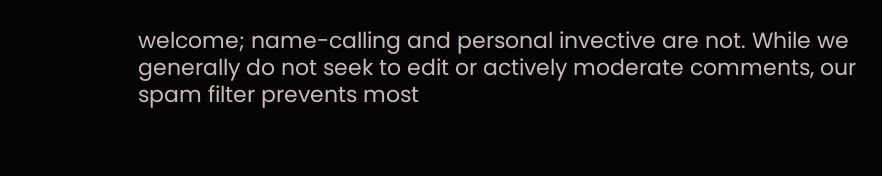welcome; name-calling and personal invective are not. While we generally do not seek to edit or actively moderate comments, our spam filter prevents most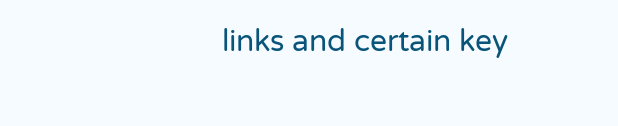links and certain key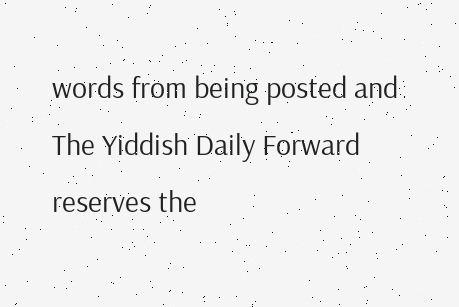words from being posted and The Yiddish Daily Forward reserves the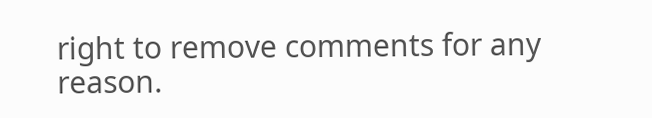right to remove comments for any reason.